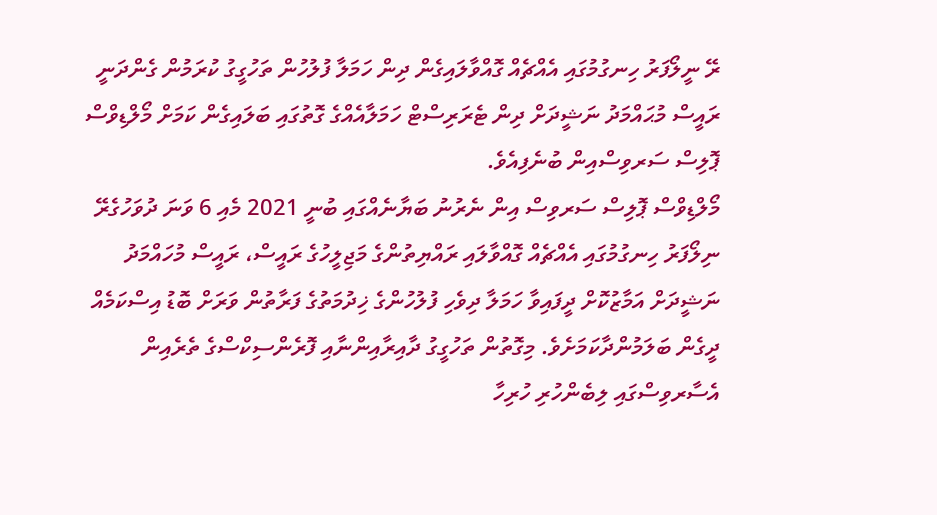ރޭ ނީލޯފަރު ހިނގުމުގައި އެއްޗެއް ގޮއްވާލައިގެން ދިން ހަމަލާ ފުލުހުން ތަހުގީގު ކުރަމުން ގެންދަނީ ރައީސް މުޙައްމަދު ނަޝީދަށް ދިން ޓެރަރިސްޓް ހަމަލާއެއްގެ ގޮތުގައި ބަލައިގެން ކަމަށް މޯލްޑިވްސް ޕޮލިސް ސަރވިސްއިން ބުނެފިއެވެ.
މޯލްޑިވްސް ޕޮލިސް ސަރވިސް އިން ނެރުނު ބަޔާނެއްގައި ބުނީ 2021 މެއި 6 ވަނަ ދުވަހުގެރޭ ނިލޯފަރު ހިނގުމުގައި އެއްޗެއް ގޮއްވާލައި ރައްޔިތުންގެ މަޖިލީހުގެ ރައީސް، ރައީސް މުހައްމަދު ނަޝީދަށް އަމާޒުކޮށް ދީފައިވާ ހަމަލާ ދިވެހި ފުލުހުންގެ ޚިދުމަތުގެ ފަރާތުން ވަރަށް ބޮޑު އިސްކަމެއް ދީގެން ބަލަމުންދާކަމަށެވެ. މިގޮތުން ތަހުގީގު ދާއިރާއިންނާއި ފޮރެންސިކްސްގެ ތެރެއިން އެސާރވިސްގައި ލިބެންހުރި ހުރިހާ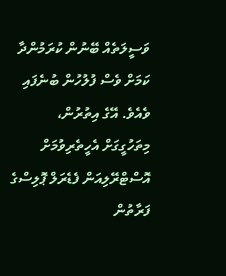ވަސީލަތެއް ބޭނުން ކުރަމުންދާ ކަމަށް ވެސް ފުލުހުން ބުނެފައި ވެއެވެ. އޭގެ އިތުރުން، މިތަހުގީގަށް އެހީތެރިވުމަށް އޮސްޓްރޭލިއަން ފެޑެރަލް ޕޮލިސްގެ ފަރާތުން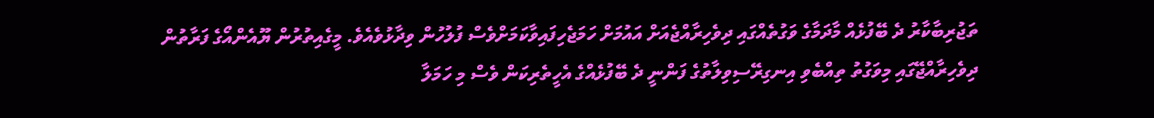ތަޖުރިބާކާރު ދެ ބޭފުޅެއް މާދަމާގެ ވަގުތެއްގައި ދިވެހިރާއްޖެއަށް އައުމަށް ހަމަޖެހިފައިވާކަމަށްވެސް ފުލުހުން ވިދާޅުވެއެވެ. މީގެއިތުރުން ޔޫއެންއޯގެ ފަރާތުން ދިވެހިރާއްޖޭގައި މިވަގުތު ތިއްބެވި އިނގިރޭސިވިލާތުގެ ފަންނީ ދެ ބޭފުޅެއްގެ އެހީތެރިކަން ވެސް މި ހަމަލާ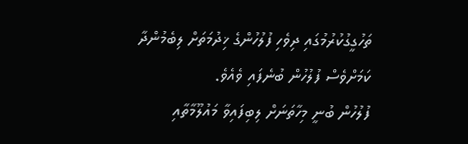ތަހުގީގުކުރުމުގައި ދިވެހި ފުލުހުންގެ ޚިދުމަތަށް ލިބެމުންދާ ކަމަށްވެސް ފުލުހުން ބުނެފައި ވެއެވެ.
ފުލުހުން ބުނީ މިހާތަނަށް ލިބިފައިވާ މައުލޫމާތާއި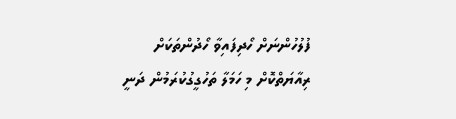ފުލުހުންނަށް ހޯދިފައިވާ ހޯދުންތަކަށް ރިއާޔަތްކޮށް މި ހަމަލާ ތަހުގީގުކުރަމުން ދަނީ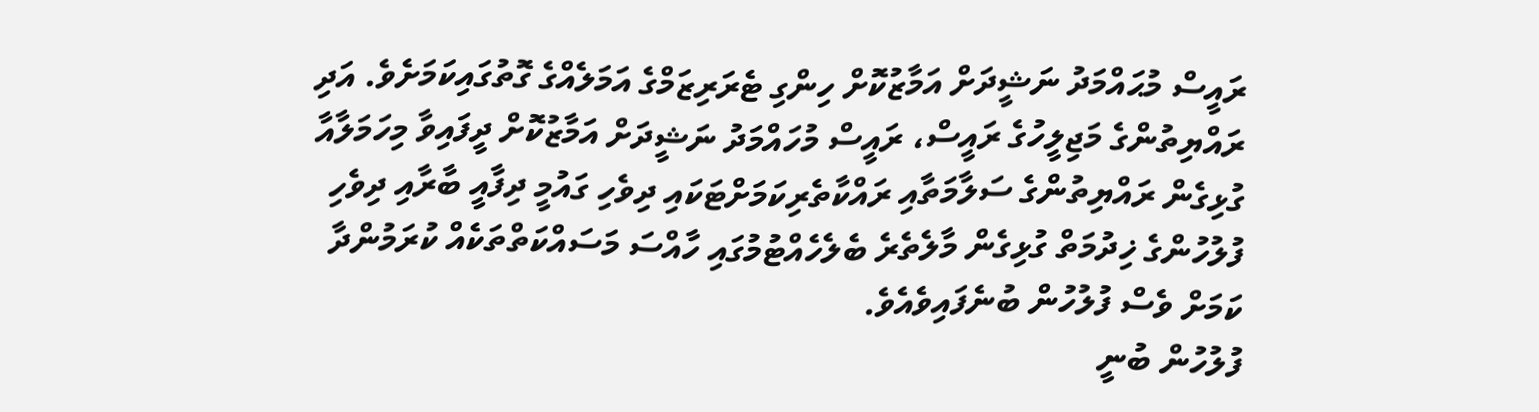ރައީސް މުޙައްމަދު ނަޝީދަށް އަމާޒުކޮށް ހިންގި ޓެރަރިޒަމްގެ އަމަލެއްގެ ގޮތުގައިކަމަށެވެ. އަދި ރައްޔިތުންގެ މަޖިލީހުގެ ރައީސް، ރައީސް މުހައްމަދު ނަޝީދަށް އަމާޒުކޮށް ދީފައިވާ މިހަމަލާއާ ގުޅިގެން ރައްޔިތުންގެ ސަލާމަތާއި ރައްކާތެރިކަމަށްޓަކައި ދިވެހި ގައުމީ ދިފާއީ ބާރާއި ދިވެހި ފުލުހުންގެ ޚިދުމަތް ގުޅިގެން މާލެތެރެ ބެލެހެއްޓުމުގައި ހާއްސަ މަސައްކަތްތަކެއް ކުރަމުންދާ ކަމަށް ވެސް ފުލުހުން ބުނެފައިވެއެވެ.
ފުލުހުން ބުނީ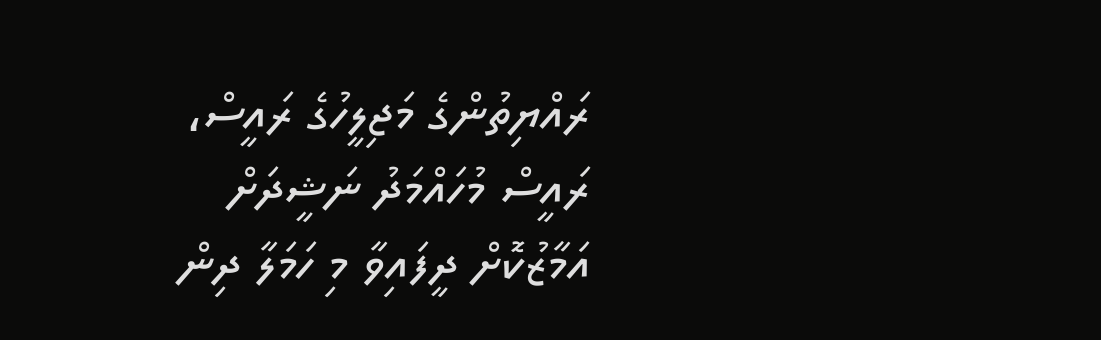ރައްޔިތުންގެ މަޖިލީހުގެ ރައީސް، ރައީސް މުހައްމަދު ނަޝީދަށް އަމާޒުކޮށް ދީފައިވާ މި ހަމަލާ ދިން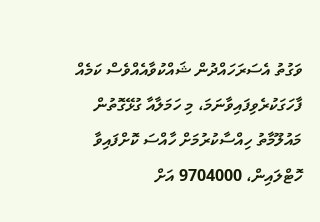ވަގުތު އެސަރަހައްދުން ޝައްކުވާއެއްވެސް ކަމެއް ފާހަގަކުރެވިފައިވާނަމަ، މި ހަމަލާއާ ގުޅޭގޮތުން މައުލޫމާތު ހިއްސާކުރުމަށް ހާއްސަ ކޮށްފައިވާ ހޮޓްލައިން، 9704000 އަށް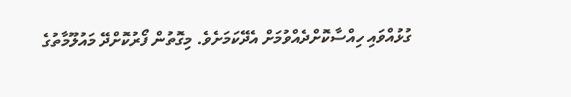ގުޅުއްވައި ހިއްސާކޮށްދެއްވުމަށް އެދޭކަމަށެވެ. މިގޮތުން ފޯރުކޮށްދޭ މައުލޫމާތުގެ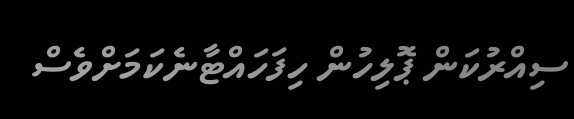ސިއްރުކަން ޕޮލިހުން ހިފަހައްޓާނެކަމަށްވެސް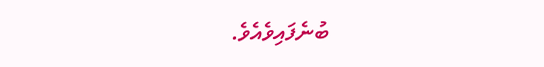ބުނެފައިވެއެވެ.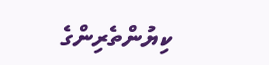ކިޔުންތެރިންގެ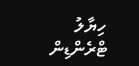ހިޔާލު
ޓްރެންޑިން